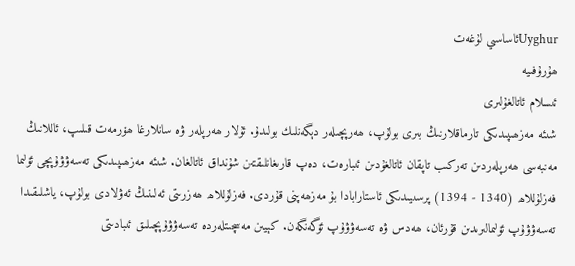Uyghurئاساسىي لۇغەت
ھۇرۇفىيە
ئىسلام ئاتالغۇلىرى
شىئە مەزھىپىدىكى تارماقلارنىڭ بىرى بولۇپ، ھەرپچىلەر دېگەنلىك بولىدۇ. ئۇلار ھەرپلەر ۋە سانلارغا ھۆرمەت قىلىپ، ئاللانىڭ مەنبەسى ھەرپلەردىن تەركىب تاپقان ئاتالغۇدىن ئىبارەت، دەپ قارىغانلىقتىن شۇنداق ئاتالغان. شىئە مەزھىپىدىكى تەسەۋۋۇپچى ئۆلىما فەزلۇللاھ (1340 - 1394) پرسىيىدىكى ئاستارابادا بۇ مەزھەپنى قۇردى. فەزلۇللاھ ھەزرىتى ئەلىنىڭ ئەۋلادى بولۇپ، ياشلىقىدا تەسەۋۋۇپ ئۆلىمالىرىدىن قۇرئان، ھەدس ۋە تەسەۋۋۇپ ئۆگەنگەن. كېيىن مەسچىتلەردە تەسەۋۋۇپچىلىق ئىبادىتى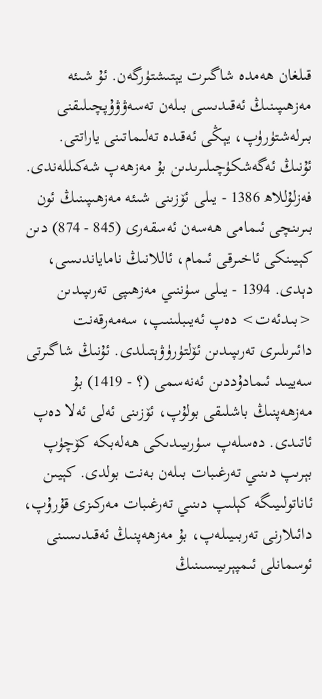قىلغان ھەمدە شاگىرت يېتىشتۈرگەن. ئۇ شىئە مەزھىپىنىڭ ئەقىدىسى بىلەن تەسەۋۋۇپچىلىقنى بىرلەشتۈرۈپ، يېڭى ئەقىدە تەلىماتىنى ياراتتى. ئۇنىڭ ئەگەشكۈچىلىرىدىن بۇ مەزھەپ شەكىللەندى. فەزلۇللاھ 1386 - يىلى ئۆزىنى شىئە مەزھىپىنىڭ ئون بىرىنچى ئىمامى ھەسەن ئەسقەرى (845 - 874) دىن كېيىنكى ئاخىرقى ئىمام، ئاللانىڭ ناماياندىسى، دېدى. 1394 - يىلى سۈننىي مەزھىپى تەرىپىدىن <بىدئەت> دەپ ئەيىبلىنىپ، سەمەرقەنت دائىرىلىرى تەرىپىدىن ئۆلتۈرۈۋېتىلدى. ئۇنىڭ شاگىرتى سەييىد ئىمادۇددىن ئەنەسمى (؟ - 1419) بۇ مەزھەپنىڭ باشلىقى بولۇپ، ئۆزىنى ئەلى ئەلا دەپ ئاتىدى. دەسلەپ سۈرىيىدىكى ھەلەبكە كۆچۈپ بېرىپ دىنىي تەرغىبات بىلەن بەنت بولدى. كېيىن ئاناتولىيىگە كېلىپ دىنىي تەرغىبات مەركىزى قۇرۇپ، دائىلارنى تەربىيىلەپ، بۇ مەزھەپنىڭ ئەقىدىسىنى ئوسمانلى ئىمپېرىيىسىنىڭ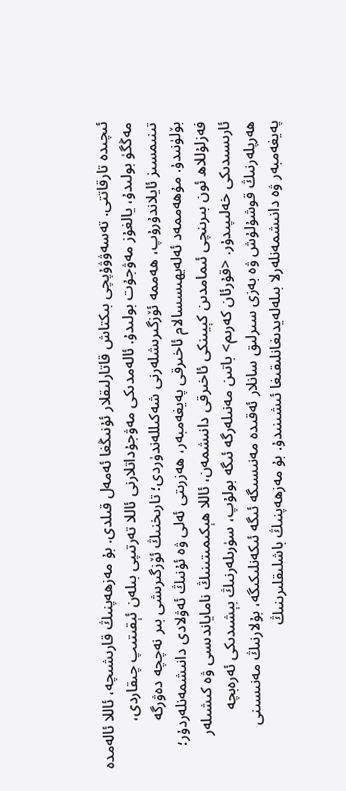ئىچىدە تارقاتتى. تەسەۋۋۇپچى بىكتاش قاتارلىقلار ئۇنىڭغا ئەمەل قىلدى. بۇ مەزھەپنىڭ قارىشىچە، ئاللا ئالەمدە مەڭگۈ بولىدۇ، يالغۇز مەۋجۇت بولىدۇ. ئالەمدىكى مەۋجۇداتلارنى ئاللا تەرتىپى بىلەن ئېقىتىپ چىقاردى، تىنىمسىز ئايلاندۇرۇپ، ھەممە ئۆزگىرىشلەرنى شەكىللەندۈردى؛ تارىخنىڭ ئۆزگىرىشى بىر نەچچە دەۋرگە بۆلۈنىدۇ. مۇھەممەد ئەلەيھىسسالام ئاخىرقى پەيغەمبەر، ھەزرىتى ئەلى ۋە ئۇنىڭ ئەۋلادى دانىشمەنلەردۇر؛ فەزلۇللاھ ئون بىرىنچى ئىمامدىن كېيىنكى ئاخىرقى دانىشمەن، ئاللا ھېكىمىتىنىڭ ناماياندىسى ۋە كىشىلەر ئارىسىدىكى خەلىپىدۇر. <قۇرئان كەرىم> باتىن مەنىلەرگە ئىگە بولۇپ، سۈرىلەرنىڭ بېشىدىكى ئەرەبچە ھەرپلەرنىڭ قوشۇلۇش ۋە بەزى سىرلىق سانلار ئەقىدە مەنىسىگە ئىگە ئىكەنلىكىگە، بۇلارنىڭ مەنىسىنى پەيغەمبەر ۋە دانىشمەنلەرلا بىلەلەيدىغانلىقىغا ئىشىنىدۇ. بۇ مەزھەپنىڭ باشلىقلىرىنىڭ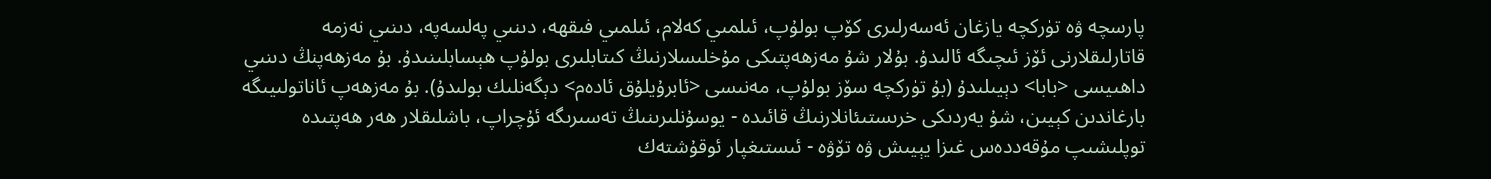پارسچە ۋە تۈركچە يازغان ئەسەرلىرى كۆپ بولۇپ، ئىلمىي كەلام، ئىلمىي فىقھە، دىنىي پەلسەپە، دىنىي نەزمە قاتارلىقلارنى ئۆز ئىچىگە ئالىدۇ. بۇلار شۇ مەزھەپتىكى مۇخلىسلارنىڭ كىتابلىرى بولۇپ ھېسابلىنىدۇ. بۇ مەزھەپنڭ دىنىي داھىيسى <بابا> دېيىلىدۇ (بۇ تۈركچە سۆز بولۇپ، مەنىسى <ئابرۇيلۇق ئادەم> دېگەنلىك بولىدۇ). بۇ مەزھەپ ئاناتولىيىگە بارغاندىن كېيىن، شۇ يەردىكى خرىستىئانلارنىڭ قائىدە - يوسۇنلىرىنىڭ تەسىرىگە ئۇچراپ، باشلىقلار ھەر ھەپتىدە توپلىشىپ مۇقەددەس غىزا يېيىش ۋە تۆۋە - ئىستىغپار ئوقۇشتەك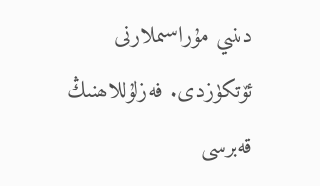دىنىي مۇراسىملارنى ئۆتكۈزدى. فەزلۇللاھنىڭ قەبرسى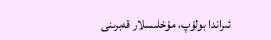ئىراندا بولۇپ، مۇخلىسلار قەبرىنى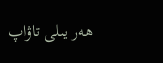ھەر يىلى تاۋاپ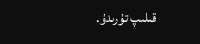قىلىپ تۇرىدۇ.